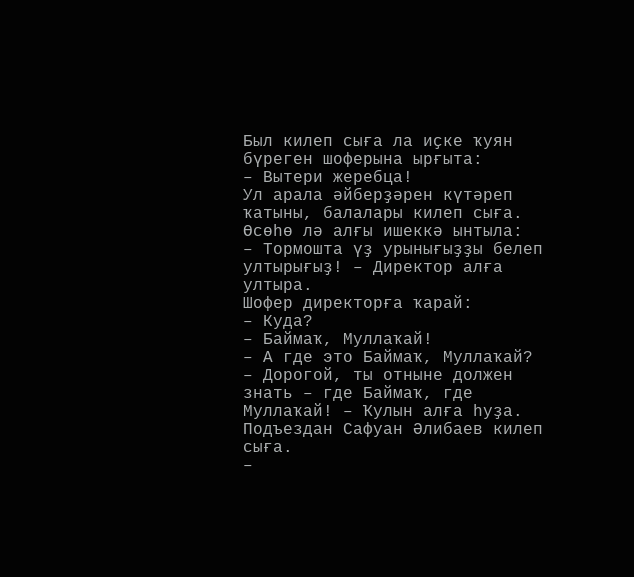Был килеп сыға ла иҫке ҡуян бүреген шоферына ырғыта:
– Вытери жеребца!
Ул арала әйберҙәрен күтәреп ҡатыны, балалары килеп сыға. Өсөһө лә алғы ишеккә ынтыла:
– Тормошта үҙ урынығыҙҙы белеп ултырығыҙ! – Директор алға ултыра.
Шофeр директорға ҡарай:
– Куда?
– Баймаҡ, Муллаҡай!
– А где это Баймаҡ, Муллаҡай?
– Дорогой, ты отныне должен знать – где Баймаҡ, где Муллаҡай! – Ҡулын алға һуҙа.
Подъездан Сафуан Әлибаев килеп сыға.
–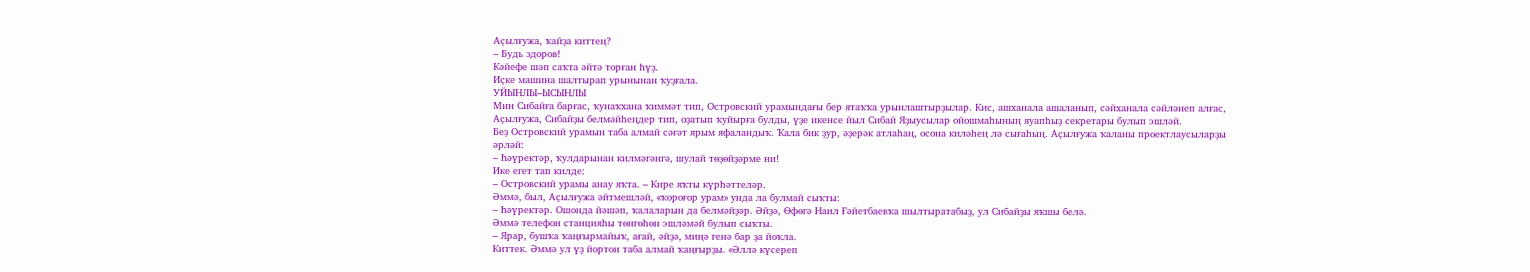Аҫылғужа, ҡайҙа киттең?
– Будь здоров!
Кәйефе шәп саҡта әйтә торған һүҙ.
Иҫке машина шалтырап урынынан ҡуҙғала.
УЙЫНЛЫ–ЫСЫНЛЫ
Мин Сибайға барғас, ҡунаҡхана ҡиммәт тип, Островский урамындағы бер ятаҡҡа урынлаштырҙылар. Кис, ашханала ашаланып, сәйханала сәйләнеп алғас, Аҫылғужа, Сибайҙы белмәйһеңдер тип, оҙатып ҡуйырға булды, үҙе икенсе йыл Сибай Яҙыусылар ойошмаһының яуапһыҙ секретары булып эшләй.
Беҙ Островский урамын таба алмай сәғәт ярым яфаландыҡ. Ҡала бик ҙур, әҙерәк атлаһаң, осона киләһең лә сығаһың. Аҫылғужа ҡаланы проектлаусыларҙы әрләй:
– Һәүректәр, ҡулдарынан килмәгәнгә, шулай төҙөйҙәрме ни!
Ике егет тап килде:
– Островский урамы анау яҡта. – Кире яҡты күрһәттеләр.
Әммә, был, Аҫылғужа әйтмешләй, «ҡороғор урам» унда ла булмай сыҡты:
– Һәүректәр. Ошонда йәшәп, ҡалаларын да белмәйҙәр. Әйҙә, Өфөгә Наил Ғәйетбаевҡа шылтыратабыҙ, ул Сибайҙы яҡшы белә.
Әммә телефон станцияһы төнгөһөн эшләмәй булып сыҡты.
– Ярар, бушҡа ҡаңғырмайыҡ, ағай, әйҙә, миңә генә бар ҙа йоҡла.
Киттек. Әммә ул үҙ йортон таба алмай ҡаңғырҙы. «Әллә күсереп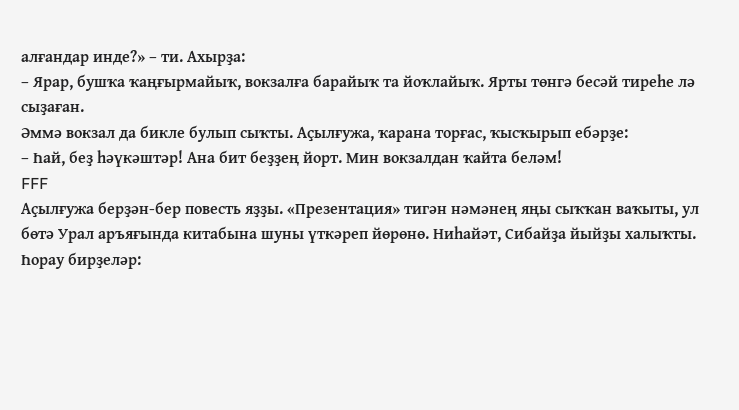алғандар инде?» – ти. Ахырҙа:
– Ярар, бушҡа ҡаңғырмайыҡ, вокзалға барайыҡ та йоҡлайыҡ. Ярты төнгә бесәй тиреһе лә сыҙаған.
Әммә вокзал да бикле булып сыҡты. Аҫылғужа, ҡарана торғас, ҡысҡырып ебәрҙе:
– Һай, беҙ һәүкәштәр! Ана бит беҙҙең йорт. Мин вокзалдан ҡайта беләм!
FFF
Аҫылғужа берҙән-бер повесть яҙҙы. «Презентация» тигән нәмәнең яңы сыҡҡан ваҡыты, ул бөтә Урал аръяғында китабына шуны үткәреп йөрөнө. Ниһайәт, Сибайҙа йыйҙы халыҡты. Һорау бирҙеләр: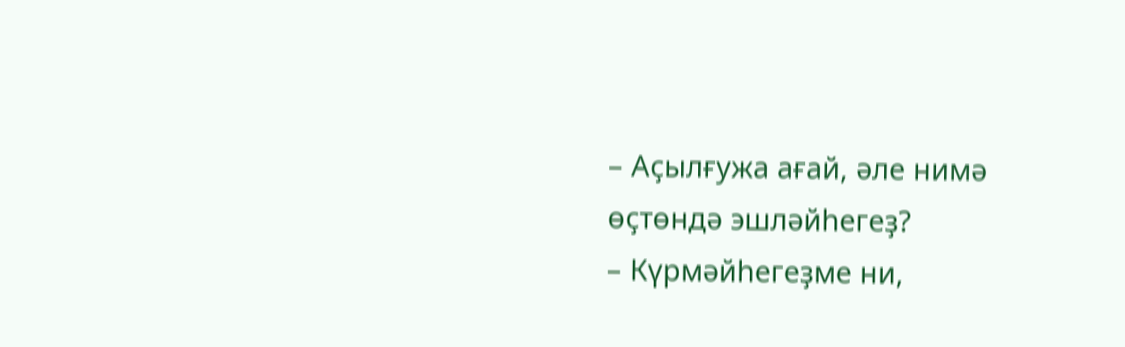– Аҫылғужа ағай, әле нимә өҫтөндә эшләйһегеҙ?
– Күрмәйһегеҙме ни,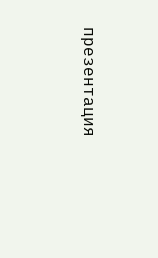презентация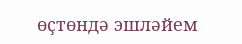өҫтөндә эшләйем